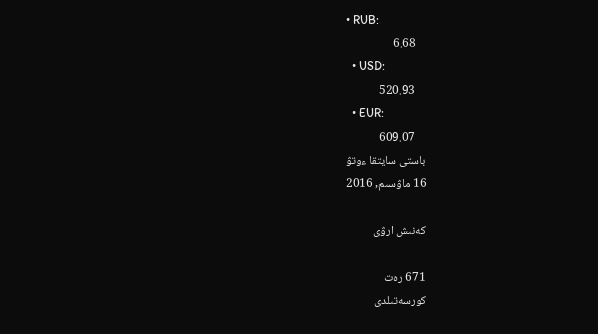• RUB:
    6.68
  • USD:
    520.93
  • EUR:
    609.07
باستى سايتقا ءوتۋ
16 ماۋسىم, 2016

كەنىش ارۋى

671 رەت
كورسەتىلدى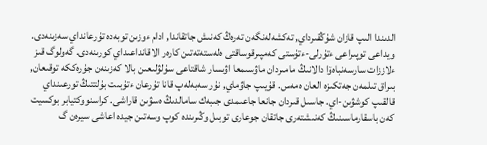الدىندا الىپ قازان شۇڭقىرداي, تەكشەلەنگەن تەرەڭ كەنىش جاتقاندا, ادام ءوزىن توبەدە تۇرعانداي سەزىنەدى. ويداعى توپىراعى ءتۇرلى-ءتۇستى كەمپىرقوساقتى ەلەستەتەتىن كارەر الاقانداعىداي كورىنەدى. گەولوگ قىز ءلاززات سارسەنباەۆا دالانىڭ مامىردان ماۋسىمعا اۋىسار شاقتاعى سۇلۋلىعىن بالا كەزىنەن جۇرەككە توقىعان, بىراق تىلمەن جەتكىزە العان ەمەس. قۇيىپ جاۋماي, نۇر سەبەلەپ قانا تۇرعان ءتۇبىت بۇلتتىڭ تورعىنداي قالقىپ كوشۋىن-اي. جاسىل قىردان جانعا جاعىمدى جىبەك سامالدىڭ ەسۋىن قاراشى. كراسنووكتيابر بوكسيت كەن باسقارماسىنىڭ كەنىشتەرى جاتقان جوعارى توبىل وڭىرىندە كوپ وسەتىن جيدە اعاشى سيرەن گ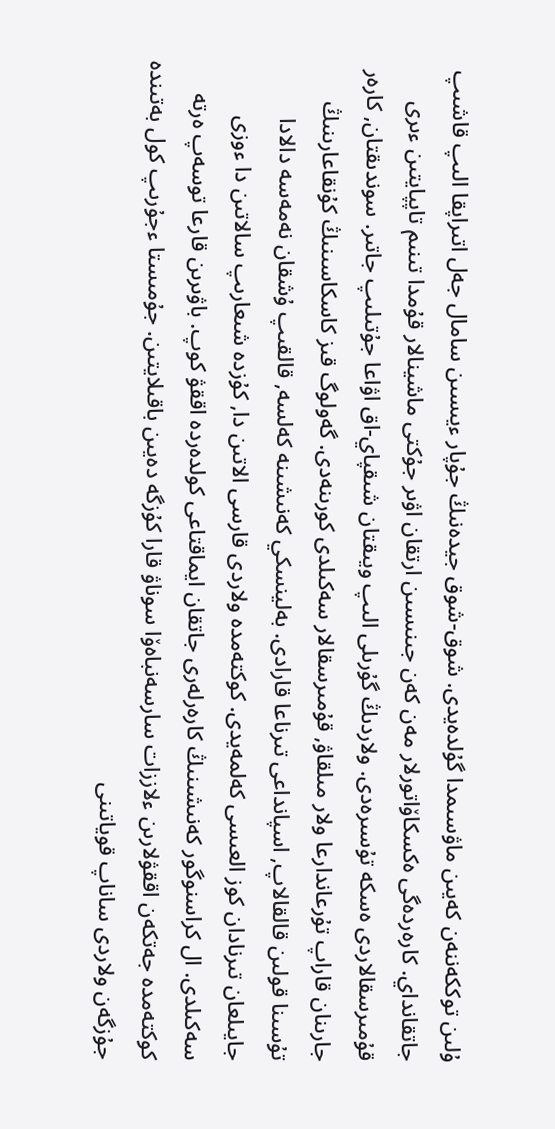ۇلىن توككەننەن كەيىن ماۋسىمدا گۇلدەيدى. شوق-شوق جيدەنىڭ جۇپار ءيىسىن سامال جەل اتىراپقا الىپ قاشىپ جاتقانداي. كارەردەگى ەكسكاۆاتورلار مەن كەن جىنىسىن ارتقان اۋىر جۇكتى ماشينالار قۇمدا تىنىم تاپپايتىن ءىرى قۇمىرسقالاردى ەسكە تۇسىرەدى. ولاردىڭ گۇرىلى الىپ ويىقتان شىقپاي-اق اۋاعا جۇتىلىپ جاتىر. سوندىقتان, كارەر جارىنان قاراپ تۇرعاندارعا ولار مىلقاۋ, قۇمىرسقالار سەكىلدى كورىنەدى. گەولوگ قىز كاسكاسىنىڭ كۇنقاعارىنىڭ تۇسىنا قولىن قالقالاپ, اسپانداعى تىرناعا قارادى. بەلينسكي كەنىشىنە كەلسە, قالقىپ ۇشقان نەمەسە دالادا جايىلعان تىرنادان كوز العىسى كەلمەيدى. كوكتەمدە ولاردى قارسى الاتىن دا, كۇزدە شىعارىپ سالاتىن دا ءوزى سەكىلدى. ال كراسنوگور كەنىشىنىڭ كارەرلەرى جاتقان ايماقتاعى كولدەردە اققۋ كوپ. باۋىرىن قارعا توسەپ ەرتە كوكتەمدە جەتكەن اققۋلارىن ءلاززات سارسەنباەۆا سوناۋ قارا كۇزگە دەيىن باقىلايتىن. جۇمىستا ءجۇرىپ كول بەتىندە جۇزگەن ولاردى ساناپ قوياتىنى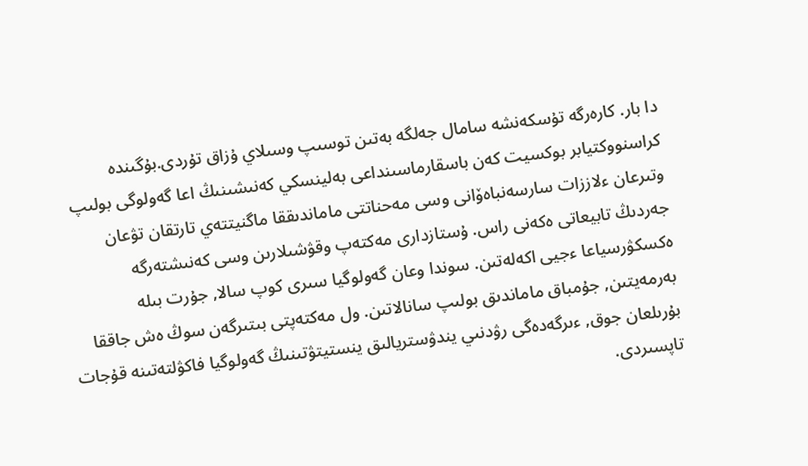دا بار. كارەرگە تۇسكەنشە سامال جەلگە بەتىن توسىپ وسىلاي ۇزاق تۇردى.بۇگىندە كراسنووكتيابر بوكسيت كەن باسقارماسىنداعى بەلينسكي كەنىشىنىڭ اعا گەولوگى بولىپ وتىرعان ءلاززات سارسەنباەۆانى وسى مەحناتتى ماماندىققا ماگنيتتەي تارتقان تۋعان جەردىڭ تابيعاتى ەكەنى راس. ۇستازدارى مەكتەپ وقۋشىلارىن وسى كەنىشتەرگە ەكسكۋرسياعا ءجيى اكەلەتىن. سوندا وعان گەولوگيا سىرى كوپ سالا, جۇرت بىلە بەرمەيتىن, جۇمباق ماماندىق بولىپ سانالاتىن. ول مەكتەپتى بىتىرگەن سوڭ ەش جاققا بۇرىلعان جوق, ءىرگەدەگى رۋدنىي يندۋستريالىق ينستيتۋتىنىڭ گەولوگيا فاكۋلتەتىنە قۇجات تاپسىردى.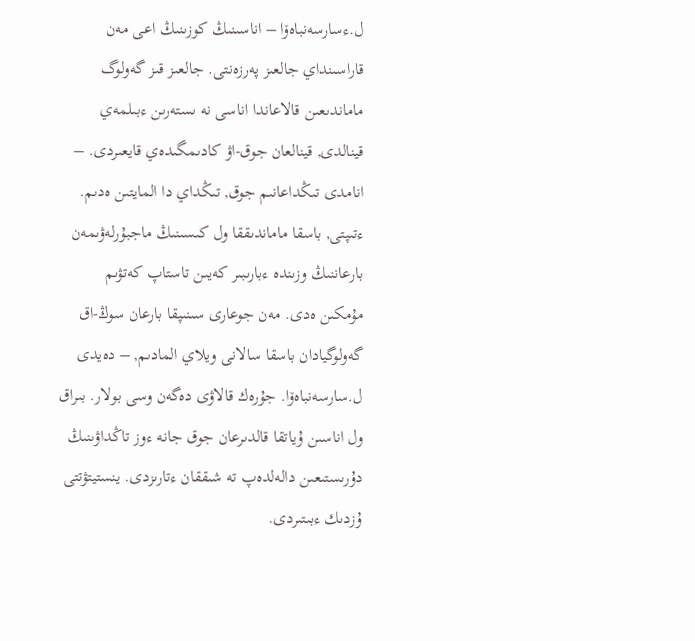ل.ءسارسەنباەۆا – اناسىنىڭ كوزىنىڭ اعى مەن قاراسىنداي جالعىز پەرزەنتى. جالعىز قىز گەولوگ ماماندىعىن قالاعاندا اناسى نە ىستەرىن ءبىلمەي قينالدى, قينالعان جوق-اۋ كادىمگىدەي قايعىردى. – انامدى تىڭداعانىم جوق, تىڭداي دا المايتىن ەدىم. ءتىپتى, باسقا ماماندىققا ول كىسىنىڭ ماجبۇرلەۋىمەن بارعاننىڭ وزىندە ءبارىبىر كەيىن تاستاپ كەتۋىم مۇمكىن ەدى. مەن جوعارى سىنىپقا بارعان سوڭ-اق گەولوگيادان باسقا سالانى ويلاي المادىم, – دەيدى ل.سارسەنباەۆا. جۇرەك قالاۋى دەگەن وسى بولار. بىراق ول اناسىن ۇياتقا قالدىرعان جوق جانە ءوز تاڭداۋىنىڭ دۇرىستىعىن دالەلدەپ تە شىققان ءتارىزدى. ينستيتۋتتى ۇزدىك ءبىتىردى.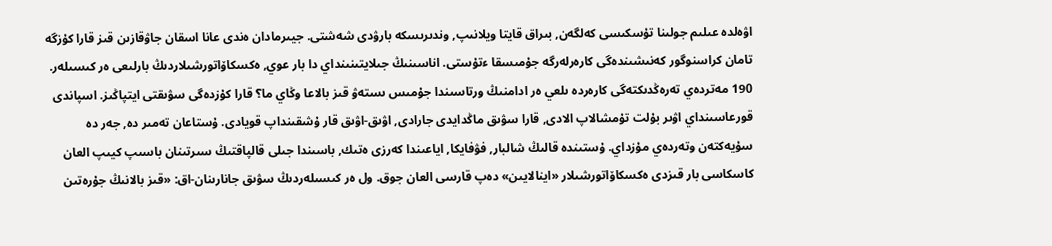اۋەلدە عىلىم جولىنا تۇسكىسى كەلگەن, بىراق قايتا ويلانىپ, وندىرىسكە بارۋدى شەشتى. جيىرمادان ەندى عانا اسقان جاۋقازىن قىز قارا كۇزگە تامان كراسنوگور كەنىشىندەگى كارەرلەرگە جۇمىسقا ءتۇستى. اناسىنىڭ جىلايتىنىنداي دا بار عوي, ەكسكاۆاتورشىلاردىڭ بارلىعى ەر كىسىلەر. 190 مەتردەي تەرەڭدىكتەگى كارەردە ىلعي ەر ادامنىڭ ورتاسىندا جۇمىس ىستەۋ قىز بالاعا وڭاي ما؟ قارا كۇزدەگى سۋىقتى ايتپاڭىز. اسپاندى قورعاسىنداي اۋىر بۇلت تۇمشالاپ الادى, قارا سۋىق ماڭدايدى جارادى, اۋىق-اۋىق قار ۇشقىنداپ قويادى. ۇستاعان تەمىر دە, جەر دە سۇيەكتەن وتەردەي مۇزداي. ۇستىندە قالىڭ شالبار, فۋفايكا, اياعىندا كەرزى ەتىك, باسىندا جىلى قالپاقتىڭ سىرتىنان باسىپ كيىپ العان كاسكاسى بار قىزدى ەكسكاۆاتورشىلار «اينالايىن» دەپ قارسى العان جوق. ول ەر كىسىلەردىڭ سۋىق جانارىنان-اق: «قىز بالانىڭ جۇرەتىن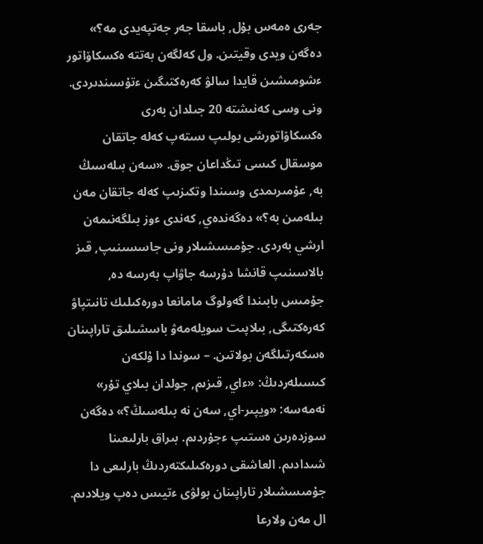جەرى ەمەس بۇل, باسقا جەر جەتپەيدى مە؟» دەگەن ويدى وقيتىن. ول كەلگەن بەتتە ەكسكاۆاتور ءشومىشىن قايدا سالۋ كەرەكتىگىن ءتۇسىندىردى. ونى وسى كەنىشتە 20 جىلدان بەرى ەكسكاۆاتورشى بولىپ ىستەپ كەلە جاتقان موسقال كىسى تىڭداعان جوق. «سەن بىلەسىڭ بە, عۇمىرىمدى وسىندا وتكىزىپ كەلە جاتقان مەن بىلەمىن بە؟» دەگەندەي, كەندى ءوز بىلگەنىمەن ارشي بەردى. جۇمىسشىلار ونى جاسسىنىپ, قىز بالاسىنىپ قانشا دۇرسە جاۋاپ بەرسە دە, جۇمىس بابىندا گەولوگ مامانعا دورەكىلىك تانىتپاۋ كەرەكتىگى, بىلاپىت سويلەمەۋ باسشىلىق تاراپىنان ەسكەرتىلگەن بولاتىن. – سوندا دا ۇلكەن كىسىلەردىڭ: «ءاي, قىزىم, جولدان بىلاي تۇر» نەمەسە: «ويپىر-اي, سەن نە بىلەسىڭ؟» دەگەن سوزدەرىن ەستىپ ءجۇردىم. بىراق بارلىعىنا شىدادىم. العاشقى دورەكىلىكتەردىڭ بارلىعى دا جۇمىسشىلار تاراپىنان بولۋى ءتيىس دەپ ويلادىم. ال مەن ولارعا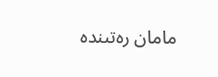مامان رەتىندە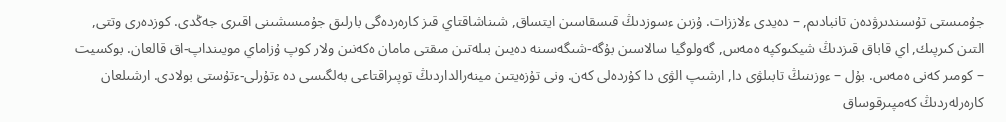جۇمىستى تۇسىندىرۋدەن تانبادىم, – دەيدى ءلاززات. ۇزىن ءسوزدىڭ قىسقاسىن ايتساق, شىناشاقتاي قىز كارەردەگى بارلىق جۇمىسشىنى اقىرى جەڭدى. كوزدەرى وتتى, التىن كىرپىك, اي قاباق قىزدىڭ شيكىوكپە ەمەس, گەولوگيا سالاسىن بۇگە-شىگەسىنە دەيىن بىلەتىن مىقتى مامان ەكەنىن ولار كوپ ۇزاماي مويىنداپ-اق قالعان. بوكسيت – كومىر كەنى ەمەس. بۇل – ءوزىنىڭ تابىلۋى دا, ارشىپ الۋى دا كۇردەلى كەن. ونى تۇزەيتىن مينەرالداردىڭ توپىراقتاعى بەلگىسى دە ءتۇرلى-ءتۇستى بولادى. ارشىلعان كارەرلەردىڭ كەمپىرقوساق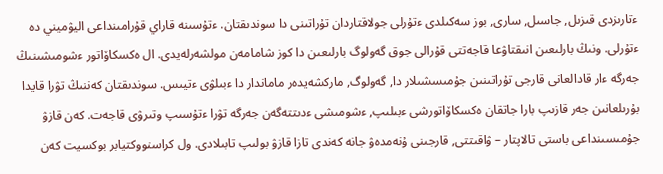ءتارىزدى قىزىل, جاسىل, سارى, بوز سەكىلدى ءتۇرلى جولاقتاردان تۇراتىنى دا سوندىقتان. ءتۇسىنە قاراي قۇرامىنداعى اليۋميني دە ءتۇرلى. ونىڭ بارلىعىن انىقتاۋعا قاجەتتى قۇرالى جوق گەولوگ بارلىعىن دا كوز شامامەن مولشەرلەيدى. ال ەكسكاۆاتور ءشومىشىنىڭ جەرگە ءار قادالعانى قارجى تۇراتىنىن جۇمىسشىلار دا, گەولوگ, ماركشەيدەر ماماندار دا ءبىلۋى ءتيىس. سوندىقتان كەننىڭ تۋرا قايدا بۇرىلعانىن جەر قازىپ بارا جاتقان ەكسكاۆاتورشى ءبىلىپ, ءشومىشى ءدىتتەگەن جەرگە تۋرا ءتۇسىپ وتىرۋى قاجەت. كەن قازۋ جۇمىسىنداعى باستى تالاپتار – ۋاقىتتى, قارجىنى ۇنەمدەۋ جانە كەندى تازا قازۋ بولىپ تابىلادى. ول كراسنووكتيابر بوكسيت كەن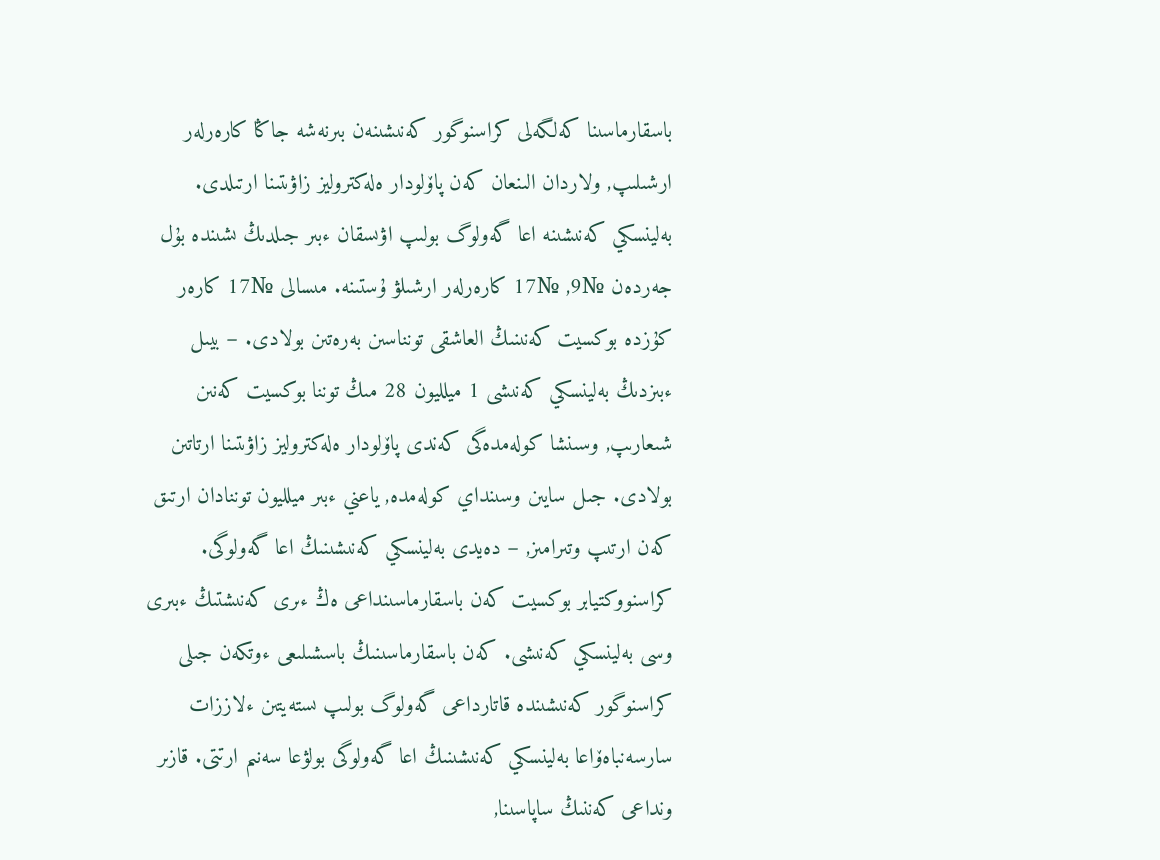باسقارماسىنا كەلگەلى كراسنوگور كەنىشىنەن بىرنەشە جاڭا كارەرلەر ارشىلىپ, ولاردان الىنعان كەن پاۆلودار ەلەكتروليز زاۋىتىنا ارتىلدى. بەلينسكي كەنىشىنە اعا گەولوگ بولىپ اۋىسقان ءبىر جىلدىڭ ىشىندە بۇل جەردەن №9, №17 كارەرلەر ارشىلۋ ۇستىنە. مىسالى №17 كارەر كۇزدە بوكسيت كەنىنىڭ العاشقى تونناسىن بەرەتىن بولادى. – بيىل ءبىزدىڭ بەلينسكي كەنىشى 1 ميلليون 28 مىڭ توننا بوكسيت كەنىن شىعارىپ, وسىنشا كولەمدەگى كەندى پاۆلودار ەلەكتروليز زاۋىتىنا ارتاتىن بولادى. جىل سايىن وسىنداي كولەمدە, ياعني ءبىر ميلليون توننادان ارتىق كەن ارتىپ وتىرامىز, – دەيدى بەلينسكي كەنىشىنىڭ اعا گەولوگى. كراسنووكتيابر بوكسيت كەن باسقارماسىنداعى ەڭ ءىرى كەنىشتىڭ ءبىرى وسى بەلينسكي كەنىشى. كەن باسقارماسىنىڭ باسشىلىعى ءوتكەن جىلى كراسنوگور كەنىشىندە قاتارداعى گەولوگ بولىپ ىستەيتىن ءلاززات سارسەنباەۆاعا بەلينسكي كەنىشىنىڭ اعا گەولوگى بولۋعا سەنىم ارتتى. قازىر ونداعى كەننىڭ ساپاسىنا,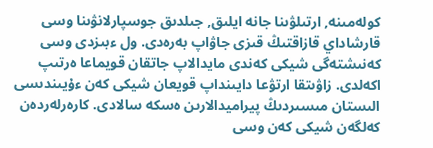كولەمىنە, ارتىلۋىنا جانە ايلىق, جىلدىق جوسپارلانۋىنا وسى قارشاداي قازاقتىڭ قىزى جاۋاپ بەرەدى. ول ءبىزدى وسى كەنىشتەگى شيكى كەندى مايدالاپ جاتقان قويماعا ەرتىپ اكەلدى. زاۋىتقا ارتۋعا دايىنداپ قويعان شيكى كەن ءۇيىندىسى الىستان مىسىردىڭ پيراميدالارىن ەسكە سالادى. كارەرلەردەن كەلگەن شيكى كەن وسى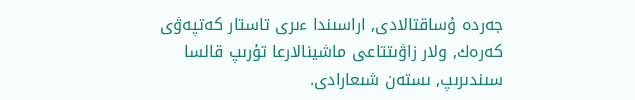جەردە ۇساقتالادى, اراسىندا ءىرى تاستار كەتپەۋى كەرەك, ولار زاۋىتتاعى ماشينالارعا تۇرىپ قالسا سىندىرىپ, ىستەن شىعارادى.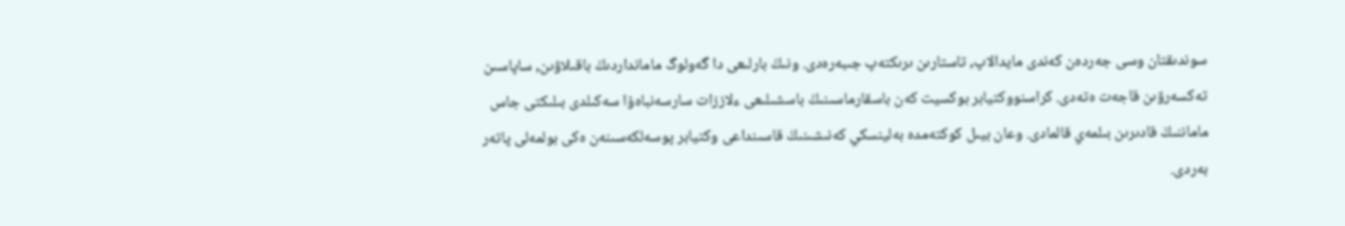سوندىقتان وسى جەردەن كەندى مايدالاپ, تاستارىن ىرىكتەپ جىبەرەدى. ونىڭ بارلىعى دا گەولوگ مامانداردىڭ باقىلاۋىن, ساپاسىن تەكسەرۋىن قاجەت ەتەدى. كراسنووكتيابر بوكسيت كەن باسقارماسىنىڭ باسشىلىعى ءلاززات سارسەنباەۆا سەكىلدى بىلىكتى جاس ماماننىڭ قادىرىن بىلمەي قالمادى. وعان بيىل كوكتەمدە بەلينسكي كەنىشىنىڭ قاسىنداعى وكتيابر پوسەلكەسىنەن ەكى بولمەلى پاتەر بەردى.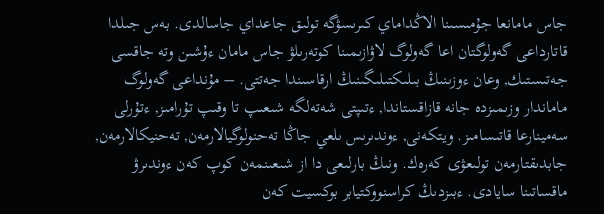جاس مامانعا جۇمىسىنا الاڭداماي كىرىسۋگە تولىق جاعداي جاسالدى. بەس جىلدا قاتارداعى گەولوگتان اعا گەولوگ لاۋازىمىنا كوتەرىلۋ جاس مامان ءۇشىن وتە جاقسى جەتىستىك, وعان ءوزىنىڭ بىلىكتىلىگىنىڭ ارقاسىندا جەتتى. – مۇنداعى گەولوگ ماماندار وزىمىزدە جانە قازاقستاندا, ءتىپتى شەتەلگە شىعىپ تا وقىپ تۇرامىز, ءتۇرلى سەمينارعا قاتىسامىز. ويتكەنى, ءوندىرىس ىلعي جاڭا تەحنولوگيالارمەن, تەحنيكالارمەن, جابدىقتارمەن تولىعۋى كەرەك. ونىڭ بارلىعى دا از شىعىنمەن كوپ كەن ءوندىرۋ ماقساتىنا سايادى. ءبىزدىڭ كراسنووكتيابر بوكسيت كەن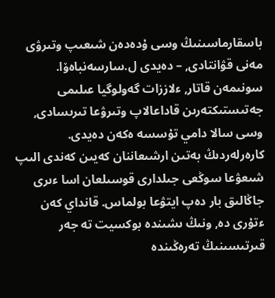باسقارماسىنىڭ وسى ۇدەدەن شىعىپ وتىرۋى مەنى قۋانتادى, – دەيدى ل.سارسەنباەۆا. سونىمەن قاتار, ءلاززات گەولوگيا عىلىمى جەتىستىكتەرىن قاداعالاپ وتىرۋعا تىرىسادى, وسى سالا دامي تۇسسە ەكەن دەيدى. كارەرلەردىڭ بەتىن ارشىعاننان كەيىن كەندى الىپ شىعۋعا سوڭعى جىلدارى قوسىلعان اسا ءىرى جاڭالىق بار دەپ ايتۋعا بولماس. قانداي كەن ءتۇرى دە, ونىڭ ىشىندە بوكسيت تە جەر قىرتىسىنىڭ تەرەڭىندە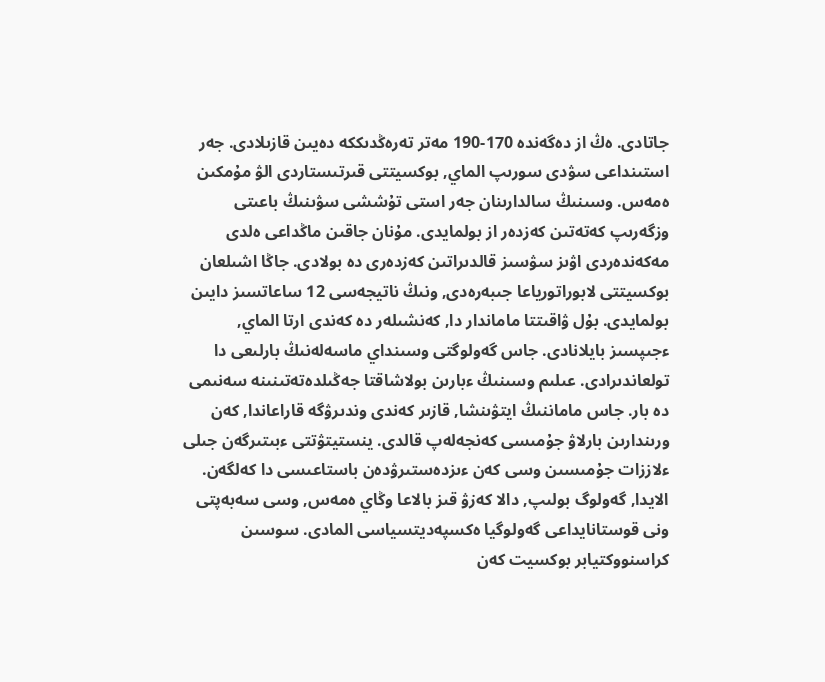جاتادى. ەڭ از دەگەندە 170-190 مەتر تەرەڭدىككە دەيىن قازىلادى. جەر استىنداعى سۋدى سورىپ الماي, بوكسيتتى قىرتىستاردى الۋ مۇمكىن ەمەس. وسىنىڭ سالدارىنان جەر استى تۇششى سۋىنىڭ باعىتى وزگەرىپ كەتەتىن كەزدەر از بولمايدى. مۇنان جاقىن ماڭداعى ەلدى مەكەندەردى اۋىز سۋسىز قالدىراتىن كەزدەرى دە بولادى. جاڭا اشىلعان بوكسيتتى لابوراتورياعا جىبەرەدى, ونىڭ ناتيجەسى 12 ساعاتسىز دايىن بولمايدى. بۇل ۋاقىتتا ماماندار دا, كەنشىلەر دە كەندى ارتا الماي, ءجىپسىز بايلانادى. جاس گەولوگتى وسىنداي ماسەلەنىڭ بارلىعى دا تولعاندىرادى. عىلىم وسىنىڭ ءبارىن بولاشاقتا جەڭىلدەتەتىنىنە سەنىمى دە بار. جاس ماماننىڭ ايتۋىنشا, قازىر كەندى وندىرۋگە قاراعاندا, كەن ورىندارىن بارلاۋ جۇمىسى كەنجەلەپ قالدى. ينستيتۋتتى ءبىتىرگەن جىلى ءلاززات جۇمىسىن وسى كەن ءىزدەستىرۋدەن باستاعىسى دا كەلگەن. الايدا, گەولوگ بولىپ, دالا كەزۋ قىز بالاعا وڭاي ەمەس, وسى سەبەپتى ونى قوستانايداعى گەولوگيا ەكسپەديتسياسى المادى. سوسىن كراسنووكتيابر بوكسيت كەن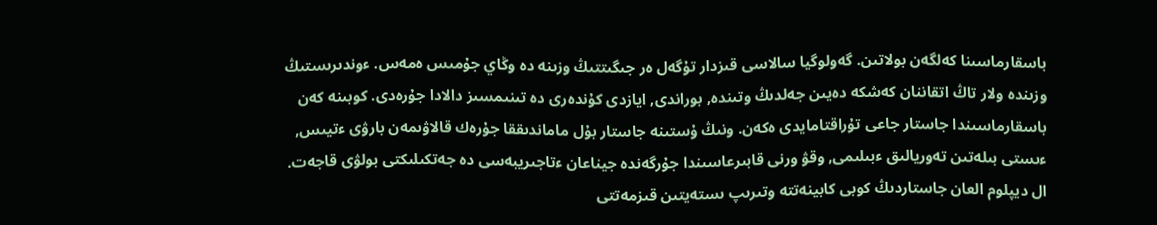باسقارماسىنا كەلگەن بولاتىن. گەولوگيا سالاسى قىزدار تۇگەل ەر جىگىتتىڭ وزىنە دە وڭاي جۇمىس ەمەس. ءوندىرىستىڭ وزىندە ولار تاڭ اتقاننان كەشكە دەيىن جەلدىڭ وتىندە, بوراندى, ايازدى كۇندەرى دە تىنىمسىز دالادا جۇرەدى. كوبىنە كەن باسقارماسىندا جاستار جاعى تۇراقتامايدى ەكەن. ونىڭ ۇستىنە جاستار بۇل ماماندىققا جۇرەك قالاۋىمەن بارۋى ءتيىس, ءىستى بىلەتىن تەوريالىق ءبىلىمى, وقۋ ورنى قابىرعاسىندا جۇرگەندە جيناعان ءتاجىريبەسى دە جەتكىلىكتى بولۋى قاجەت. ال ديپلوم العان جاستاردىڭ كوبى كابينەتتە وتىرىپ ىستەيتىن قىزمەتتى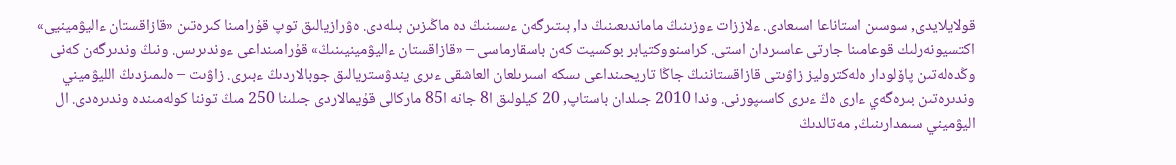قولايلايدى, سوسىن استاناعا اسىعادى. ءلاززات ءوزىنىڭ ماماندىعىنىڭ دا, بىتىرگەن ءىسىنىڭ دە ماڭىزىن بىلەدى. ەۋرازيالىق توپ قۇرامىنا كىرەتىن «قازاقستان ءاليۋمينيى» اكتسيونەرلىك قوعامىنا جارتى عاسىردان استى. كراسنووكتيابر بوكسيت كەن باسقارماسى – «قازاقستان ءاليۋمينيىنىڭ» قۇرامىنداعى ءوندىرىس. ونىڭ وندىرگەن كەنى وڭدەلەتىن پاۆلودار ەلەكتروليز زاۋىتى قازاقستاننىڭ جاڭا تاريحىنداعى ىسكە اسىرىلعان العاشقى ءىرى يندۋستريالىق جوبالاردىڭ ءبىرى. زاۋىت – ەلىمىزدىڭ الليۋميني وندىرەتىن بىرەگەي ءارى ەڭ ءىرى كاسىپورنى. وندا 2010 جىلدان باستاپ, 20 كيلولىق ا8 جانە ا85 ماركالى قۇيمالاردى جىلىنا 250 مىڭ توننا كولەمىندە وندىرەدى. ال اليۋميني سىمدارىنىڭ, مەتالدىڭ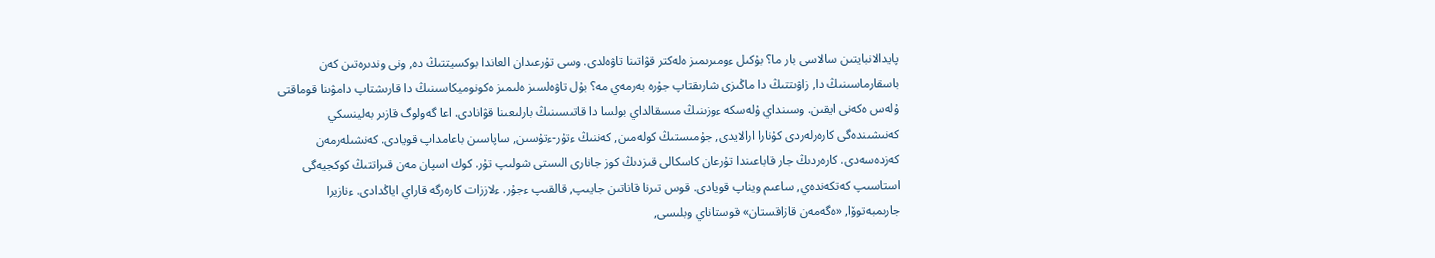پايدالانبايتىن سالاسى بار ما؟ بۇكىل ءومىرىمىز ەلەكتر قۋاتىنا تاۋەلدى. وسى تۇرعىدان العاندا بوكسيتتىڭ دە, ونى وندىرەتىن كەن باسقارماسىنىڭ دا, زاۋىتتىڭ دا ماڭىزى شارىقتاپ جۇرە بەرمەي مە؟ بۇل تاۋەلسىز ەلىمىز ەكونوميكاسىنىڭ دا قارىشتاپ دامۋىنا قوماقتى ۇلەس ەكەنى ايقىن. وسىنداي ۇلەسكە ءوزىنىڭ مىسقالداي بولسا دا قاتىسىنىڭ بارلىعىنا قۋانادى. اعا گەولوگ قازىر بەلينسكي كەنىشىندەگى كارەرلەردى كۇنارا ارالايدى, جۇمىستىڭ كولەمىن, كەننىڭ ءتۇر-ءتۇسىن, ساپاسىن باعامداپ قويادى. كەنشىلەرمەن كەزدەسەدى. كارەردىڭ جار قاباعىندا تۇرعان كاسكالى قىزدىڭ كوز جانارى الىستى شولىپ تۇر. كوك اسپان مەن قىراتتىڭ كوكجيەگى استاسىپ كەتكەندەي, ساعىم ويناپ قويادى. قوس تىرنا قاناتىن جايىپ, قالقىپ ءجۇر. ءلاززات كارەرگە قاراي اياڭدادى. ءنازيرا جارىمبەتوۆا, «ەگەمەن قازاقستان» قوستاناي وبلىسى,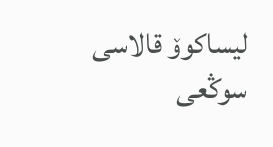ليساكوۆ قالاسى
سوڭعى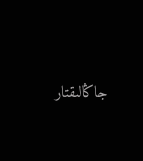جاڭالىقتار